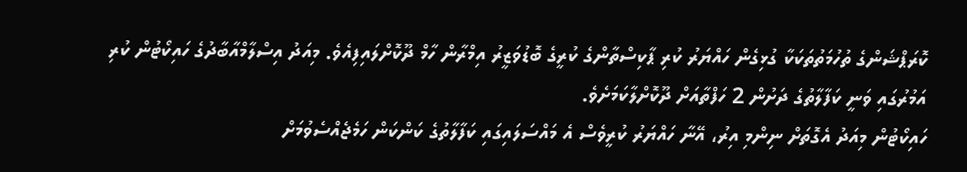ކޮރަޕްޝަންގެ ތުހުމަތުތަކަކާ ގުޅިގެން ހައްޔަރު ކުރި ޕާކިސްތާންގެ ކުރީގެ ބޮޑުވަޒީރު އިމްރާން ހާމް ދޫކޮށްލައިފިއެވެ. މިއަދު އިސްލާމްއާބާދުގެ ހައިކޯޓުން ކުރި އަމުރުގައި ވަނީ ކަފާލާތުގެ ދަށުން 2 ހަފްތާއަށް ދޫކޮށްލާކަމަށެވެ.
ހައިކޯޓުން މިއަދު އެގޮތަށް ނިންމި އިރު، އޭނާ ހައްޔަރު ކުރީވެސް އެ މައްސަލައިގައި ކަފާލާތުގެ ކަންކަން ހަމެޖެއްސެވުމަށް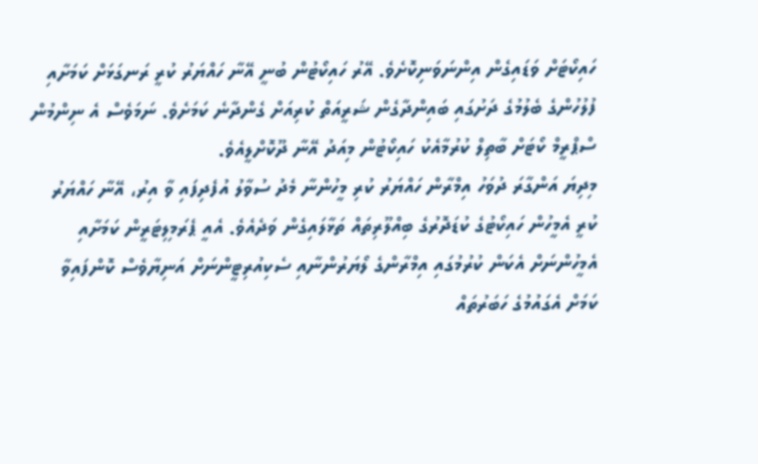ހައިކޯޓަށް ވަޑައިގެން އިންނަވަނިކޮށެވެ. އޭރު ހައިކޯޓުން ބުނީ އޭނާ ހައްޔަރު ކުރީ ރަނގަޅަށް ކަމަށާއި ފުލުހުންގެ ބެލުމުގެ ދަށުގައި ބައިންދާގެން ޝަރީއަތް ކުރިއަށް ގެންދާނެ ކަމަށެވެ. ނަމަވެސް އެ ނިންމުން ސްޕްރީމް ކޯޓަށް ބާތިލް ކުރުމާއެކު ހައިކޯޓުން މިއަދު އޭނާ ދޫކޮށްލީއެވެ.
މިދިޔަ އަންގާރަ ދުވަހު އިމްރާން ހައްޔަރު ކުރި މީހުންނާ މެދު ސުވާލު އުފެދިފައި ވާ އިރު، އޭނާ ހައްޔަރު ކުރީ އެމީހުން ހައިކޯޓުގެ ކުޑަދޮރުގެ ބިއްލޫރިތައް ތަޅާލައިގެން ވަދެއެވެ. އެއީ ޕެރަމިލިޓަރީން ކަމަށާއި އެމީހުންނަށް އެކަން ކުރުމުގައި އިމްރާންގެ ލޯޔަރުންނާއި ސެކިއުރިޓީންނަށް އަނިޔާވެސް ކޮންފައިވާ ކަމަށް އެގައުމުގެ ހަބަރުތައް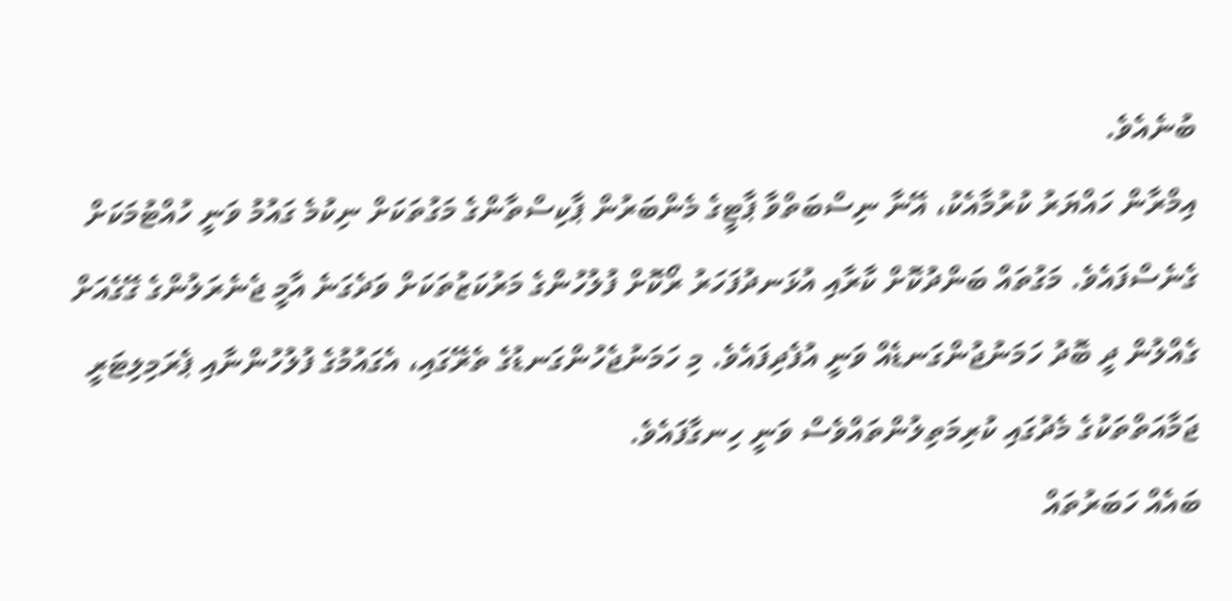ބުނެއެވެ.
އިމްރާން ހައްޔަރު ކުރުމާއެކު، އޭނާ ނިސްބަތްވާ ޕާޓީގެ މެންބަރުން ޕާކިސްތާންގެ މަގުތަކަށް ނިކުމެ ގައުމު ވަނީ ހުއްޓުމަކަށް ގެނެސްފައެވެ. މަގުތައް ބަންދުކޮށް ކާރާއި އުޅަނދުފަހަރު ރޯކޮށް ފުލުހުންގެ މަރުކަޒުތަކަށް ވަދެގަނެ އާމީ ޖެނެރަލުންގެ ގޭގެއަށް ގެއްލުން ދީ ބޮދު ހަމަނުޖުންގަނޑެއް ވަނީ އުފެދިފައެވެ. މި ހަމަނުޖެހުންގަނޑުގެ ތެރޭގައި، އެގައުމުގެ ފުލުހުންނާއި ޕެރަމިލިޓަރީ ޖަމާއަތްތަކުގެ މެދުގައި ކުރިމަތިލުންތައްވެސް ވަނީ ހިނގާފައެވެ.
ބައެއް ހަބަރުތައް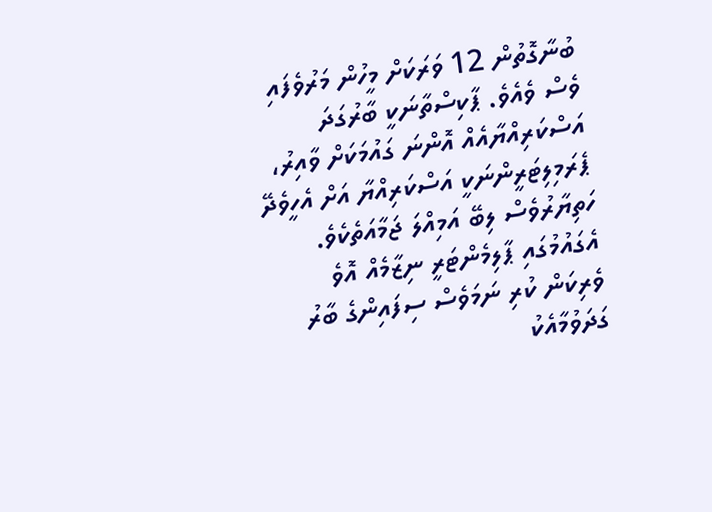ބުނާގޮތުން 12 ވަރަކަށް މީހުން މަރުވެފައި ވެސް ވެއެވެ. ޕާކިސްތާނަކީ ބާރުގަދަ އަސްކަރިއްޔާއެއް އޮންނަ ގައުމަކަށް ވާއިރު، ޕެރަމިލިޓަރީންނަކީ އަސްކަރިއްޔާ އަށް އެހީވެދޭ ހަތިޔާރުވެސް ލިބޭ އަމިއްލަ ޖަމާއަތެކެވެ. އެގައުމުގައި ޕާލިމެންޓަރީ ނިޒާމެއް އޮވެ ވެރިކަން ކުރި ނަމަވެސް ސިފައިންގެ ބާރު ގަދަވުމާއެކު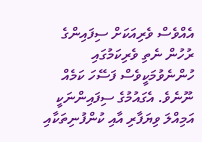އެއްވެސް ވެރިއަކަށް ސިފައިންގެ ރުހުން ނެތި ވެރިކަމުގައި ހުންނެވުމަކީވެސް ފަސޭހަ ކަމެއް ނޫނެވެ. އެގައުމުގެ ސިފައިންނަކީ އަމިއްލަ ވިޔަފާރި އާއި ކުންފުނިތަކާއި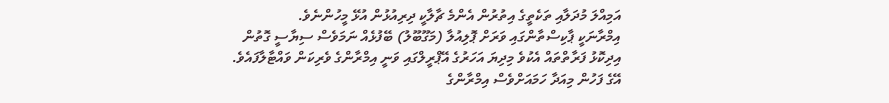އަމިއްލަ މުދަލާއި ތަކެތީގެ އިތުރުން އެންމެ ޗާލާކީ ދިރިއުޅުން އުޅޭ މީހުންނެވެ.
އިމްރާނަކީ ޕާކިސްތާންގައި ވަރަށް ޕޮލިއުލާ (މަގޫބޫލު) ބޭފުޅެއް ނަމަވެސް ސިޔާސީ ގޮތުން އިދިކޮޅު ފަރާތްތައް އެކުވެ މިދިޔަ އަހަރުގެ އޭޕްރީލްގައި ވަނީ އިމްރާންގެ ވެރިކަން ވައްޓާލާފައެވެ. އޭގެ ފަހުން މިއަދާ ހަމައަށްވެސް އިމްރާންގެ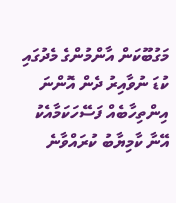މަގުބޫކަން އާންމުންގެ މެދުގައި ކުޑަ ނުވާއިރު ދެން އޮންނަ އިންތިހާބެއް ފަސޭހަކަމާއެކު އޭނާ ކާމިޔާބު ކުރައްވާނެ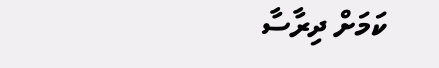ކަމަށް ދިރާސާ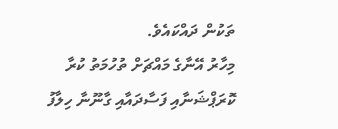ތަކުން ދައްކައެވެ.
މިހާރު އޭނާގެ މައްޗަށް ތުހުމަތު ކުރާ ކޮރަޕްޝަނާއި ފަސާދައާއި ގާނޫނާ ހިލާފު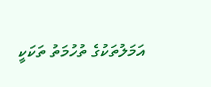އަމަލުތަކުގެ ތުހުމަތު ތަކަކީ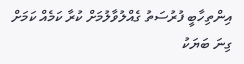އިންތިހާބީ ފުރުސަތު ގެއްލުވާލުމަށް ކުރާ ކަމެއް ކަމަށް ގިނަ ބަޔަކު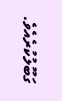ގަބޫލުކުރެއެވެ.